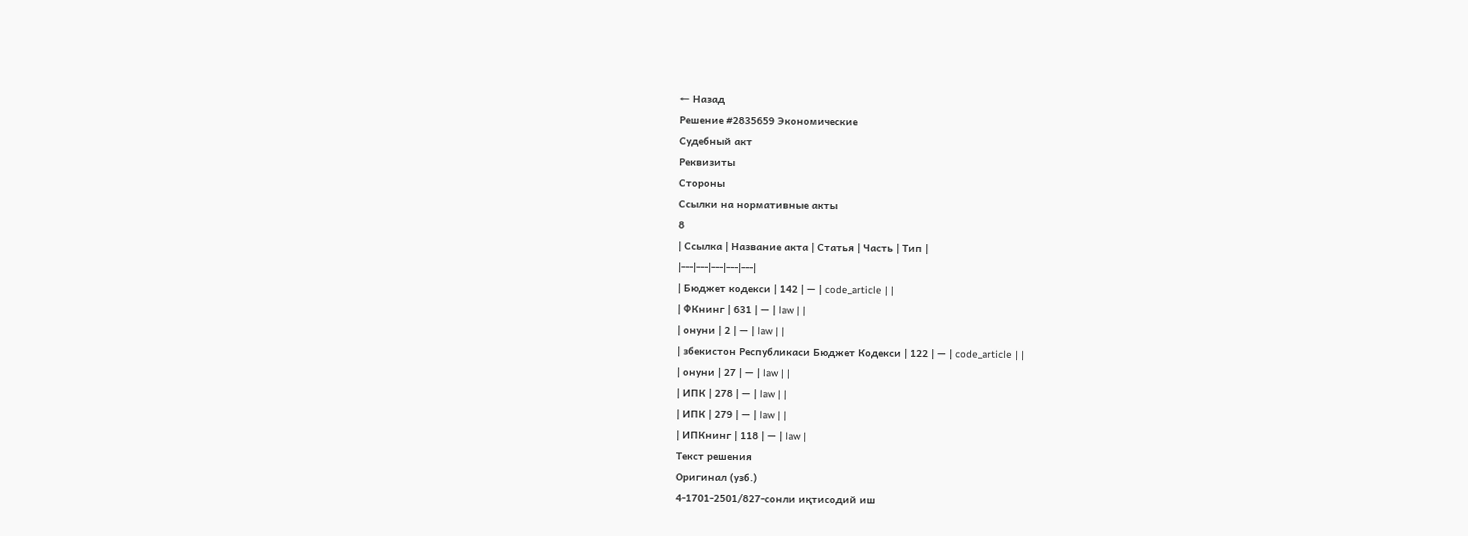← Назад
Решение #2835659 Экономические
Судебный акт
Реквизиты
Стороны
Ссылки на нормативные акты
8
| Ссылка | Название акта | Статья | Часть | Тип |
|---|---|---|---|---|
| Бюджет кодекси | 142 | — | code_article | |
| ФКнинг | 631 | — | law | |
| онуни | 2 | — | law | |
| збекистон Республикаси Бюджет Кодекси | 122 | — | code_article | |
| онуни | 27 | — | law | |
| ИПК | 278 | — | law | |
| ИПК | 279 | — | law | |
| ИПКнинг | 118 | — | law |
Текст решения
Оригинал (узб.)
4-1701-2501/827-сонли иқтисодий иш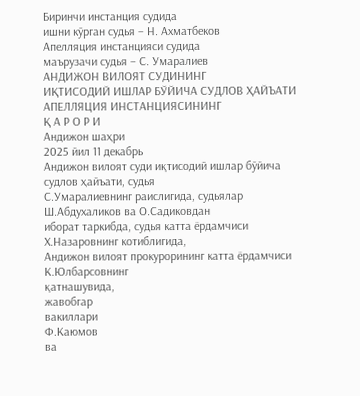Биринчи инстанция судида
ишни кўрган судья – Н. Ахматбеков
Апелляция инстанцияси судида
маърузачи судья – С. Умаралиев
АНДИЖОН ВИЛОЯТ СУДИНИНГ
ИҚТИСОДИЙ ИШЛАР БЎЙИЧА СУДЛОВ ҲАЙЪАТИ
АПЕЛЛЯЦИЯ ИНСТАНЦИЯСИНИНГ
Қ А Р О Р И
Андижон шаҳри
2025 йил 11 декабрь
Андижон вилоят суди иқтисодий ишлар бўйича судлов ҳайъати, судья
С.Умаралиевнинг раислигида, судьялар Ш.Абдухаликов ва О.Садиковдан
иборат таркибда, судья катта ёрдамчиси Х.Назаровнинг котиблигида,
Андижон вилоят прокурорининг катта ёрдамчиси К.Юлбарсовнинг
қатнашувида,
жавобгар
вакиллари
Ф.Каюмов
ва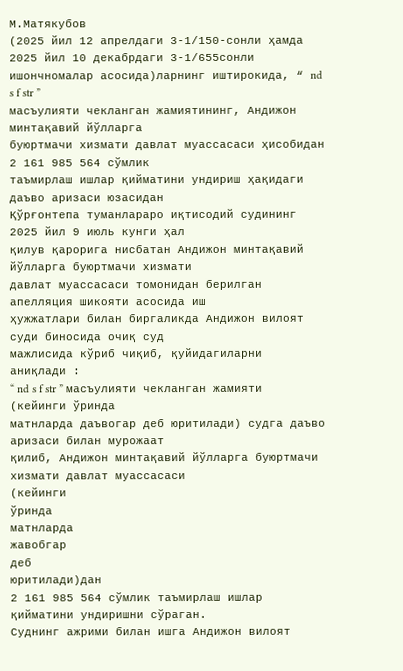М.Матякубов
(2025 йил 12 апрелдаги 3-1/150-сонли ҳамда 2025 йил 10 декабрдаги 3-1/655сонли ишончномалар асосида)ларнинг иштирокида, “ nd s f str ”
масъулияти чекланган жамиятининг, Андижон минтақавий йўлларга
буюртмачи хизмати давлат муассасаси ҳисобидан 2 161 985 564 сўмлик
таъмирлаш ишлар қийматини ундириш ҳақидаги даъво аризаси юзасидан
Қўрғонтепа туманлараро иқтисодий судининг 2025 йил 9 июль кунги ҳал
қилув қарорига нисбатан Андижон минтақавий йўлларга буюртмачи хизмати
давлат муассасаси томонидан берилган апелляция шикояти асосида иш
ҳужжатлари билан биргаликда Андижон вилоят суди биносида очиқ суд
мажлисида кўриб чиқиб, қуйидагиларни
аниқлади :
“ nd s f str ” масъулияти чекланган жамияти (кейинги ўринда
матнларда даъвогар деб юритилади) судга даъво аризаси билан мурожаат
қилиб, Андижон минтақавий йўлларга буюртмачи хизмати давлат муассасаси
(кейинги
ўринда
матнларда
жавобгар
деб
юритилади)дан
2 161 985 564 сўмлик таъмирлаш ишлар қийматини ундиришни сўраган.
Суднинг ажрими билан ишга Андижон вилоят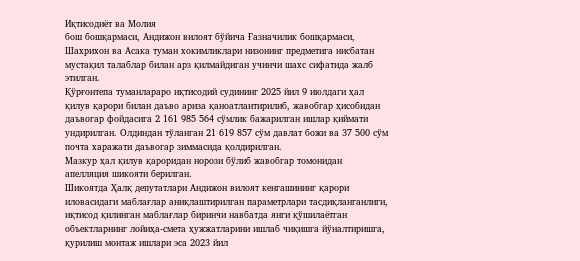Иқтисодиёт ва Молия
бош бошқармаси, Андижон вилоят бўйича Ғазначилик бошқармаси,
Шахрихон ва Асака туман хокимликлари низонинг предметига нисбатан
мустақил талаблар билан арз қилмайдиган учинчи шахс сифатида жалб
этилган.
Қўрғонтепа туманлараро иқтисодий судининг 2025 йил 9 июлдаги ҳал
қилув қарори билан даъво ариза қаноатлантирилиб, жавобгар ҳисобидан
даъвогар фойдасига 2 161 985 564 сўмлик бажарилган ишлар қиймати
ундирилган. Олдиндан тўланган 21 619 857 сўм давлат божи ва 37 500 сўм
почта харажати даъвогар зиммасида қолдирилган.
Мазкур ҳал қилув қароридан норози бўлиб жавобгар томонидан
апелляция шикояти берилган.
Шикоятда Ҳалқ депутатлари Андижон вилоят кенгашининг қарори
иловасидаги маблағлар аниқлаштирилган параметрлари тасдиқланганлиги,
иқтисод қилинган маблағлар биринчи навбатда янги қўшилаётган
объектларнинг лойиҳа-смета ҳужжатларини ишлаб чиқишга йўналтиришга,
қурилиш монтаж ишлари эса 2023 йил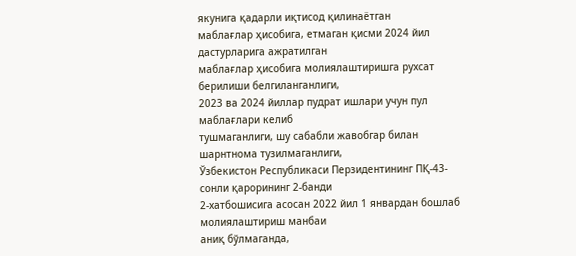якунига қадарли иқтисод қилинаётган
маблағлар ҳисобига, етмаган қисми 2024 йил дастурларига ажратилган
маблағлар ҳисобига молиялаштиришга рухсат берилиши белгиланганлиги,
2023 ва 2024 йиллар пудрат ишлари учун пул маблағлари келиб
тушмаганлиги, шу сабабли жавобгар билан шарнтнома тузилмаганлиги,
Ўзбекистон Республикаси Перзидентининг ПҚ-43-сонли қарорининг 2-банди
2-хатбошисига асосан 2022 йил 1 январдан бошлаб молиялаштириш манбаи
аниқ бўлмаганда,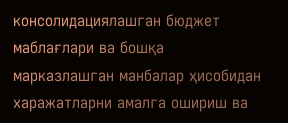консолидациялашган бюджет маблағлари ва бошқа
марказлашган манбалар ҳисобидан харажатларни амалга ошириш ва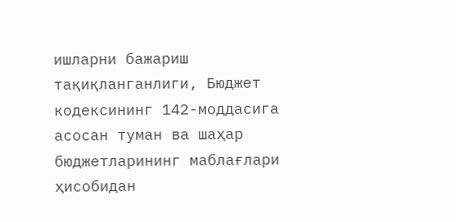ишларни бажариш тақиқланганлиги, Бюджет кодексининг 142-моддасига
асосан туман ва шаҳар бюджетларининг маблағлари ҳисобидан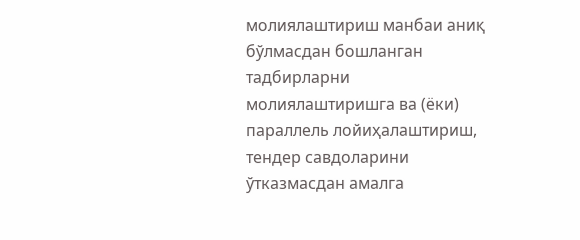молиялаштириш манбаи аниқ бўлмасдан бошланган тадбирларни
молиялаштиришга ва (ёки) параллель лойиҳалаштириш, тендер савдоларини
ўтказмасдан амалга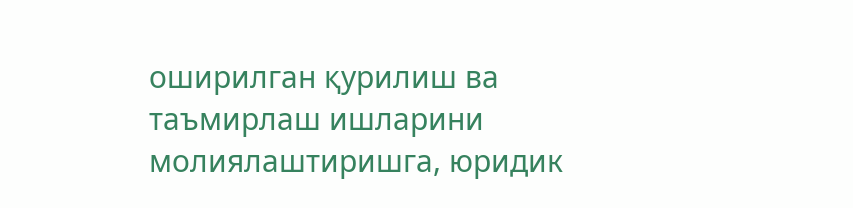оширилган қурилиш ва таъмирлаш ишларини
молиялаштиришга, юридик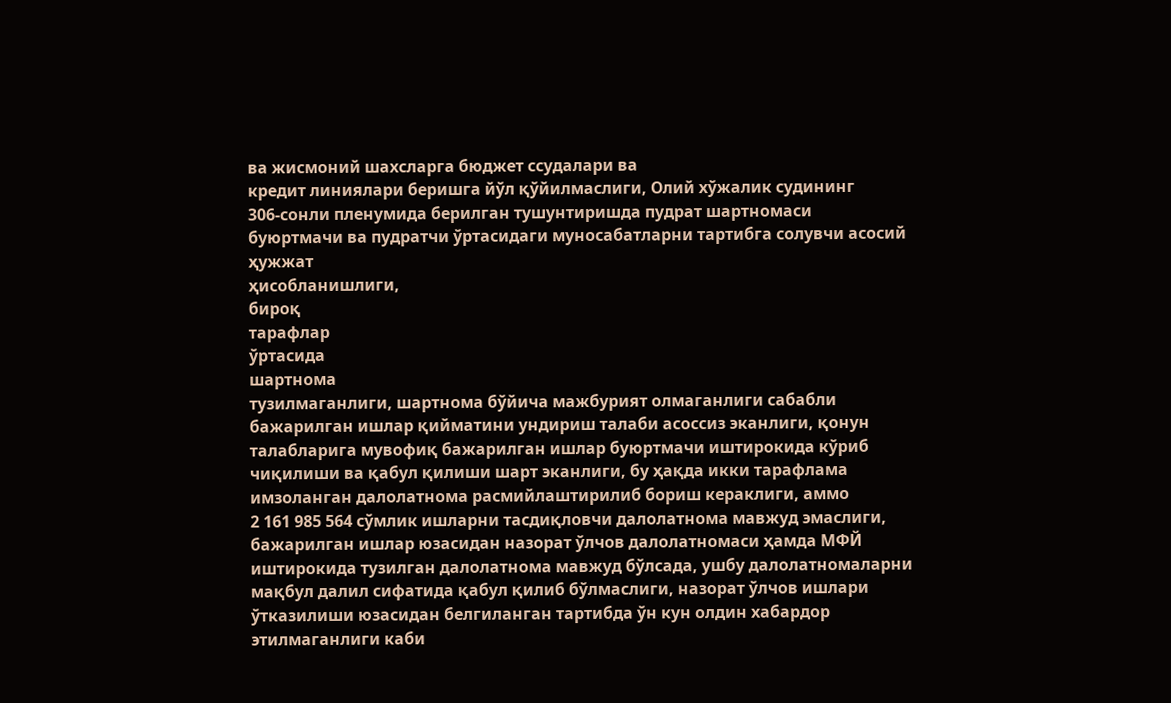ва жисмоний шахсларга бюджет ссудалари ва
кредит линиялари беришга йўл қўйилмаслиги, Олий хўжалик судининг
306-сонли пленумида берилган тушунтиришда пудрат шартномаси
буюртмачи ва пудратчи ўртасидаги муносабатларни тартибга солувчи асосий
ҳужжат
ҳисобланишлиги,
бироқ
тарафлар
ўртасида
шартнома
тузилмаганлиги, шартнома бўйича мажбурият олмаганлиги сабабли
бажарилган ишлар қийматини ундириш талаби асоссиз эканлиги, қонун
талабларига мувофиқ бажарилган ишлар буюртмачи иштирокида кўриб
чиқилиши ва қабул қилиши шарт эканлиги, бу ҳақда икки тарафлама
имзоланган далолатнома расмийлаштирилиб бориш кераклиги, аммо
2 161 985 564 сўмлик ишларни тасдиқловчи далолатнома мавжуд эмаслиги,
бажарилган ишлар юзасидан назорат ўлчов далолатномаси ҳамда МФЙ
иштирокида тузилган далолатнома мавжуд бўлсада, ушбу далолатномаларни
мақбул далил сифатида қабул қилиб бўлмаслиги, назорат ўлчов ишлари
ўтказилиши юзасидан белгиланган тартибда ўн кун олдин хабардор
этилмаганлиги каби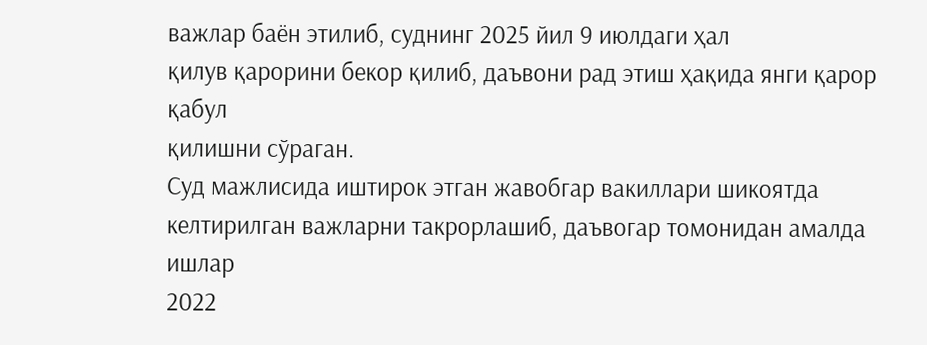важлар баён этилиб, суднинг 2025 йил 9 июлдаги ҳал
қилув қарорини бекор қилиб, даъвони рад этиш ҳақида янги қарор қабул
қилишни сўраган.
Суд мажлисида иштирок этган жавобгар вакиллари шикоятда
келтирилган важларни такрорлашиб, даъвогар томонидан амалда ишлар
2022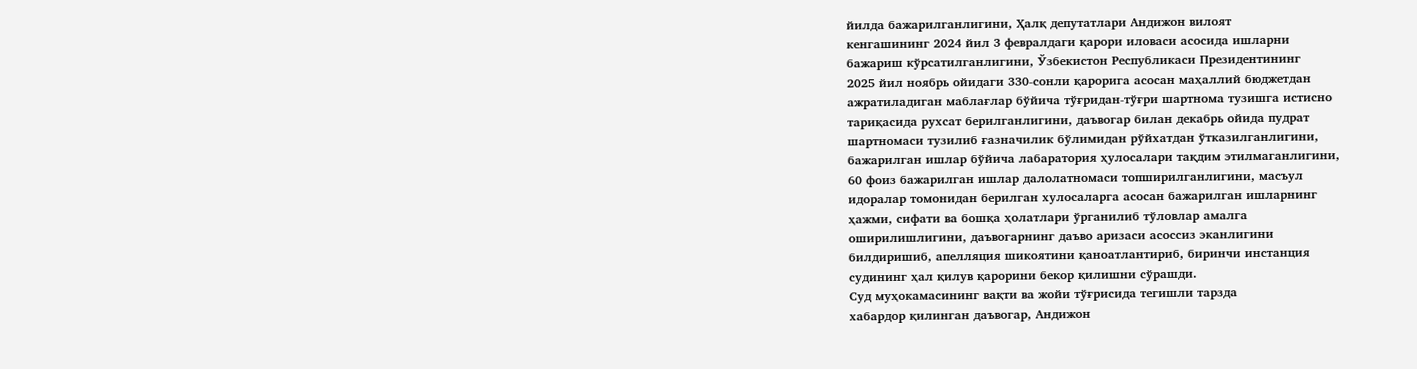йилда бажарилганлигини, Ҳалқ депутатлари Андижон вилоят
кенгашининг 2024 йил 3 февралдаги қарори иловаси асосида ишларни
бажариш кўрсатилганлигини, Ўзбекистон Республикаси Президентининг
2025 йил ноябрь ойидаги 330-сонли қарорига асосан маҳаллий бюджетдан
ажратиладиган маблағлар бўйича тўғридан-тўғри шартнома тузишга истисно
тариқасида рухсат берилганлигини, даъвогар билан декабрь ойида пудрат
шартномаси тузилиб ғазначилик бўлимидан рўйхатдан ўтказилганлигини,
бажарилган ишлар бўйича лабаратория ҳулосалари тақдим этилмаганлигини,
60 фоиз бажарилган ишлар далолатномаси топширилганлигини, масъул
идоралар томонидан берилган хулосаларга асосан бажарилган ишларнинг
ҳажми, сифати ва бошқа ҳолатлари ўрганилиб тўловлар амалга
оширилишлигини, даъвогарнинг даъво аризаси асоссиз эканлигини
билдиришиб, апелляция шикоятини қаноатлантириб, биринчи инстанция
судининг ҳал қилув қарорини бекор қилишни сўрашди.
Суд муҳокамасининг вақти ва жойи тўғрисида тегишли тарзда
хабардор қилинган даъвогар, Андижон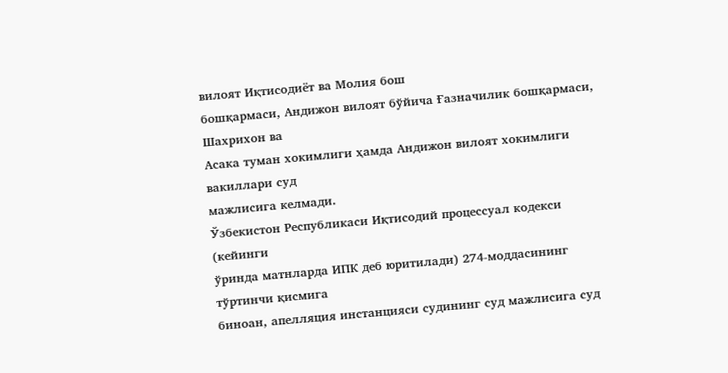вилоят Иқтисодиёт ва Молия бош
бошқармаси, Андижон вилоят бўйича Ғазначилик бошқармаси, Шахрихон ва
Асака туман хокимлиги ҳамда Андижон вилоят хокимлиги вакиллари суд
мажлисига келмади.
Ўзбекистон Республикаси Иқтисодий процессуал кодекси (кейинги
ўринда матнларда ИПК деб юритилади) 274-моддасининг тўртинчи қисмига
биноан, апелляция инстанцияси судининг суд мажлисига суд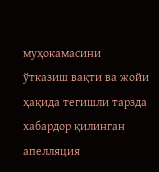муҳокамасини
ўтказиш вақти ва жойи ҳақида тегишли тарзда хабардор қилинган апелляция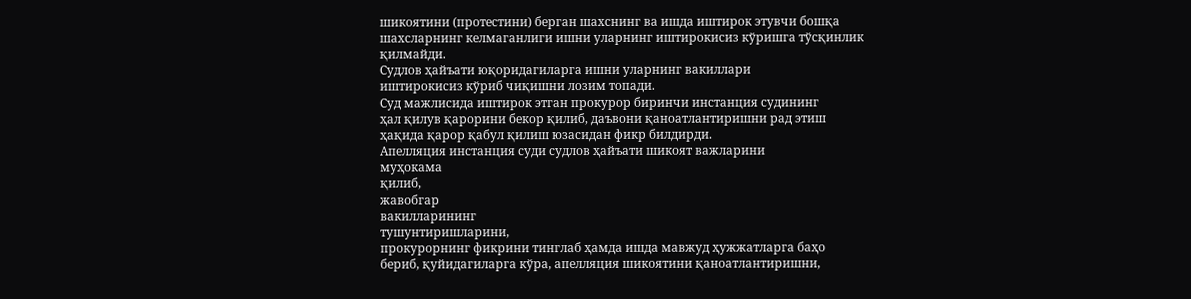шикоятини (протестини) берган шахснинг ва ишда иштирок этувчи бошқа
шахсларнинг келмаганлиги ишни уларнинг иштирокисиз кўришга тўсқинлик
қилмайди.
Судлов ҳайъати юқоридагиларга ишни уларнинг вакиллари
иштирокисиз кўриб чиқишни лозим топади.
Суд мажлисида иштирок этган прокурор биринчи инстанция судининг
ҳал қилув қарорини бекор қилиб, даъвони қаноатлантиришни рад этиш
ҳақида қарор қабул қилиш юзасидан фикр билдирди.
Апелляция инстанция суди судлов ҳайъати шикоят важларини
муҳокама
қилиб,
жавобгар
вакилларининг
тушунтиришларини,
прокурорнинг фикрини тинглаб ҳамда ишда мавжуд ҳужжатларга баҳо
бериб, қуйидагиларга кўра, апелляция шикоятини қаноатлантиришни,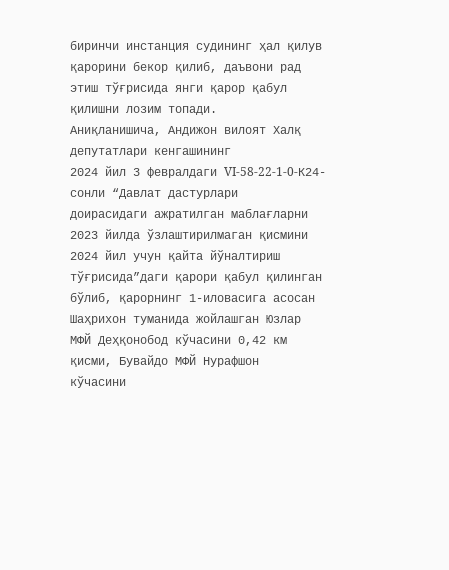биринчи инстанция судининг ҳал қилув қарорини бекор қилиб, даъвони рад
этиш тўғрисида янги қарор қабул қилишни лозим топади.
Аниқланишича, Андижон вилоят Халқ депутатлари кенгашининг
2024 йил 3 февралдаги VI-58-22-1-0-К24-сонли “Давлат дастурлари
доирасидаги ажратилган маблағларни 2023 йилда ўзлаштирилмаган қисмини
2024 йил учун қайта йўналтириш тўғрисида”даги қарори қабул қилинган
бўлиб, қарорнинг 1-иловасига асосан Шаҳрихон туманида жойлашган Юзлар
МФЙ Деҳқонобод кўчасини 0,42 км қисми, Бувайдо МФЙ Нурафшон
кўчасини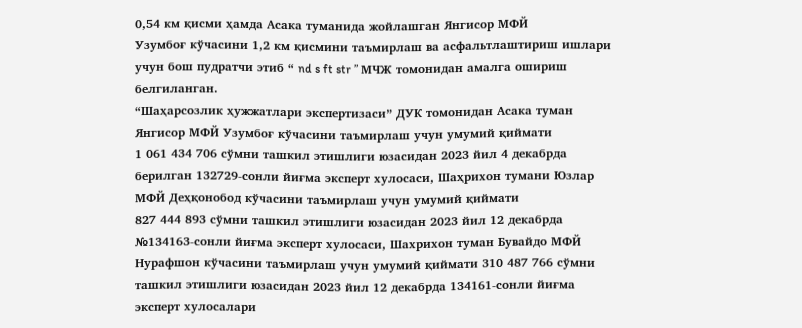0,54 км қисми ҳамда Асака туманида жойлашган Янгисор МФЙ
Узумбоғ кўчасини 1,2 км қисмини таъмирлаш ва асфальтлаштириш ишлари
учун бош пудратчи этиб “ nd s ft str ” МЧЖ томонидан амалга ошириш
белгиланган.
“Шаҳарсозлик ҳужжатлари экспертизаси” ДУК томонидан Асака туман
Янгисор МФЙ Узумбоғ кўчасини таъмирлаш учун умумий қиймати
1 061 434 706 сўмни ташкил этишлиги юзасидан 2023 йил 4 декабрда
берилган 132729-сонли йиғма эксперт хулосаси, Шаҳрихон тумани Юзлар
МФЙ Деҳқонобод кўчасини таъмирлаш учун умумий қиймати
827 444 893 сўмни ташкил этишлиги юзасидан 2023 йил 12 декабрда
№134163-сонли йиғма эксперт хулосаси, Шахрихон туман Бувайдо МФЙ
Нурафшон кўчасини таъмирлаш учун умумий қиймати 310 487 766 сўмни
ташкил этишлиги юзасидан 2023 йил 12 декабрда 134161-сонли йиғма
эксперт хулосалари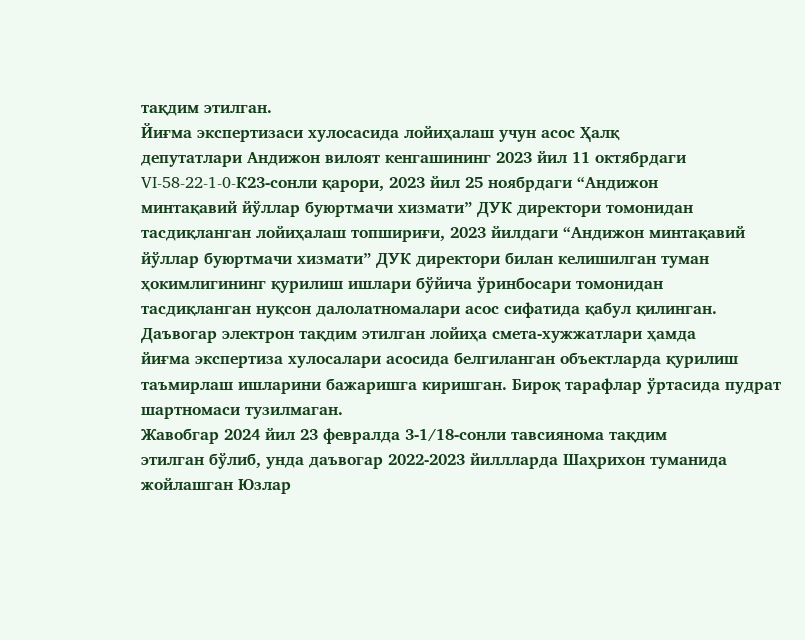тақдим этилган.
Йиғма экспертизаси хулосасида лойиҳалаш учун асос Ҳалқ
депутатлари Андижон вилоят кенгашининг 2023 йил 11 октябрдаги
VI-58-22-1-0-К23-сонли қарори, 2023 йил 25 ноябрдаги “Андижон
минтақавий йўллар буюртмачи хизмати” ДУК директори томонидан
тасдиқланган лойиҳалаш топшириғи, 2023 йилдаги “Андижон минтақавий
йўллар буюртмачи хизмати” ДУК директори билан келишилган туман
ҳокимлигининг қурилиш ишлари бўйича ўринбосари томонидан
тасдиқланган нуқсон далолатномалари асос сифатида қабул қилинган.
Даъвогар электрон тақдим этилган лойиҳа смета-хужжатлари ҳамда
йиғма экспертиза хулосалари асосида белгиланган объектларда қурилиш
таъмирлаш ишларини бажаришга киришган. Бироқ тарафлар ўртасида пудрат
шартномаси тузилмаган.
Жавобгар 2024 йил 23 февралда 3-1/18-сонли тавсиянома тақдим
этилган бўлиб, унда даъвогар 2022-2023 йиллларда Шаҳрихон туманида
жойлашган Юзлар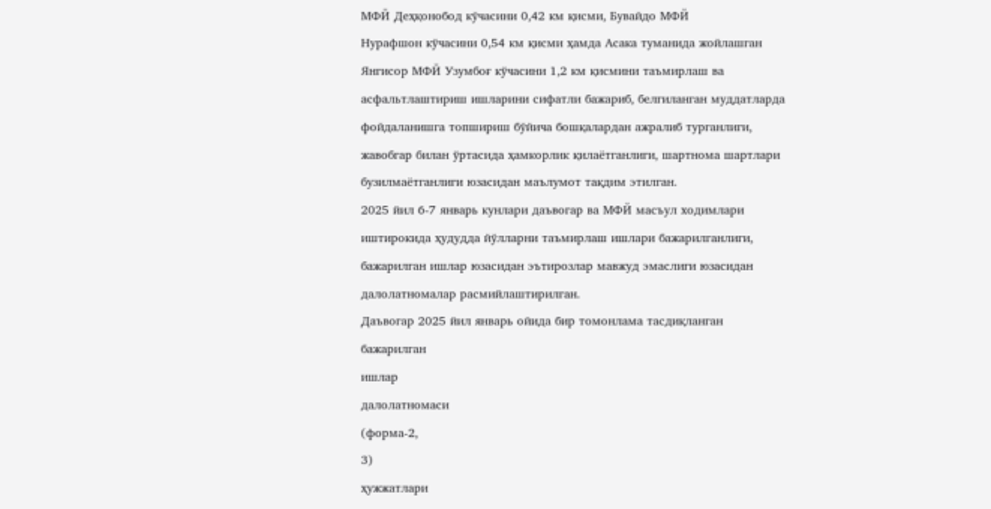МФЙ Деҳқонобод кўчасини 0,42 км қисми, Бувайдо МФЙ
Нурафшон кўчасини 0,54 км қисми ҳамда Асака туманида жойлашган
Янгисор МФЙ Узумбоғ кўчасини 1,2 км қисмини таъмирлаш ва
асфальтлаштириш ишларини сифатли бажариб, белгиланган муддатларда
фойдаланишга топшириш бўйича бошқалардан ажралиб турганлиги,
жавобгар билан ўртасида ҳамкорлик қилаётганлиги, шартнома шартлари
бузилмаётганлиги юзасидан маълумот тақдим этилган.
2025 йил 6-7 январь кунлари даъвогар ва МФЙ масъул ходимлари
иштирокида ҳудудда йўлларни таъмирлаш ишлари бажарилганлиги,
бажарилган ишлар юзасидан эътирозлар мавжуд эмаслиги юзасидан
далолатномалар расмийлаштирилган.
Даъвогар 2025 йил январь ойида бир томонлама тасдиқланган
бажарилган
ишлар
далолатномаси
(форма-2,
3)
ҳужжатлари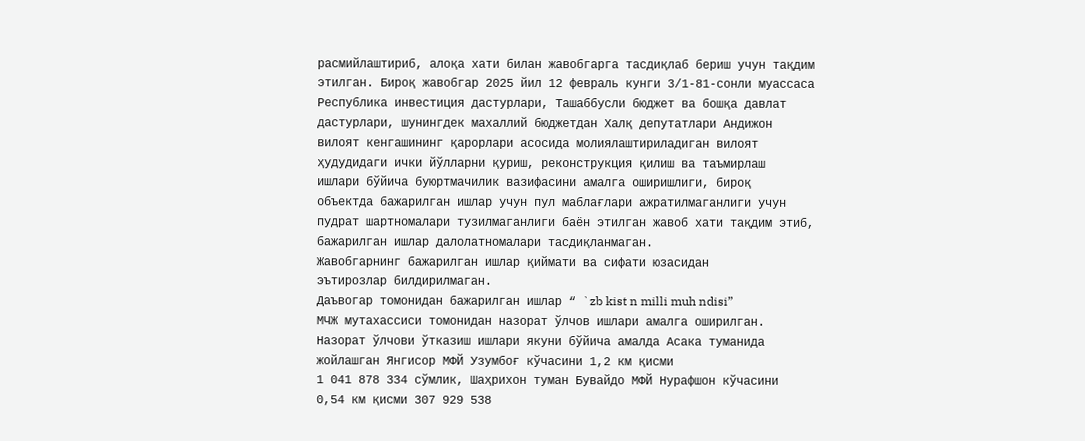расмийлаштириб, алоқа хати билан жавобгарга тасдиқлаб бериш учун тақдим
этилган. Бироқ жавобгар 2025 йил 12 февраль кунги 3/1-81-сонли муассаса
Республика инвестиция дастурлари, Ташаббусли бюджет ва бошқа давлат
дастурлари, шунингдек махаллий бюджетдан Халқ депутатлари Андижон
вилоят кенгашининг қарорлари асосида молиялаштириладиган вилоят
ҳудудидаги ички йўлларни қуриш, реконструкция қилиш ва таъмирлаш
ишлари бўйича буюртмачилик вазифасини амалга оширишлиги, бироқ
объектда бажарилган ишлар учун пул маблағлари ажратилмаганлиги учун
пудрат шартномалари тузилмаганлиги баён этилган жавоб хати тақдим этиб,
бажарилган ишлар далолатномалари тасдиқланмаган.
Жавобгарнинг бажарилган ишлар қиймати ва сифати юзасидан
эътирозлар билдирилмаган.
Даъвогар томонидан бажарилган ишлар “ `zb kist n milli muh ndisi”
МЧЖ мутахассиси томонидан назорат ўлчов ишлари амалга оширилган.
Назорат ўлчови ўтказиш ишлари якуни бўйича амалда Асака туманида
жойлашган Янгисор МФЙ Узумбоғ кўчасини 1,2 км қисми
1 041 878 334 сўмлик, Шаҳрихон туман Бувайдо МФЙ Нурафшон кўчасини
0,54 км қисми 307 929 538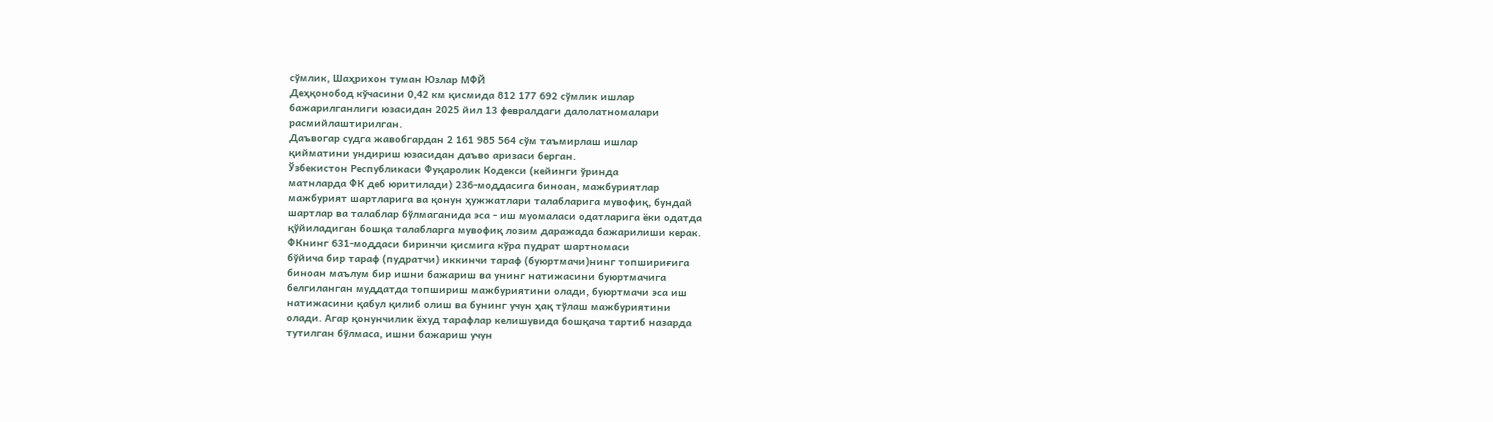сўмлик, Шаҳрихон туман Юзлар МФЙ
Деҳқонобод кўчасини 0,42 км қисмида 812 177 692 сўмлик ишлар
бажарилганлиги юзасидан 2025 йил 13 февралдаги далолатномалари
расмийлаштирилган.
Даъвогар судга жавобгардан 2 161 985 564 сўм таъмирлаш ишлар
қийматини ундириш юзасидан даъво аризаси берган.
Ўзбекистон Республикаси Фуқаролик Кодекси (кейинги ўринда
матнларда ФК деб юритилади) 236-моддасига биноан, мажбуриятлар
мажбурият шартларига ва қонун ҳужжатлари талабларига мувофиқ, бундай
шартлар ва талаблар бўлмаганида эса - иш муомаласи одатларига ёки одатда
қўйиладиган бошқа талабларга мувофиқ лозим даражада бажарилиши керак.
ФКнинг 631-моддаси биринчи қисмига кўра пудрат шартномаси
бўйича бир тараф (пудратчи) иккинчи тараф (буюртмачи)нинг топшириғига
биноан маълум бир ишни бажариш ва унинг натижасини буюртмачига
белгиланган муддатда топшириш мажбуриятини олади, буюртмачи эса иш
натижасини қабул қилиб олиш ва бунинг учун ҳақ тўлаш мажбуриятини
олади. Агар қонунчилик ёхуд тарафлар келишувида бошқача тартиб назарда
тутилган бўлмаса, ишни бажариш учун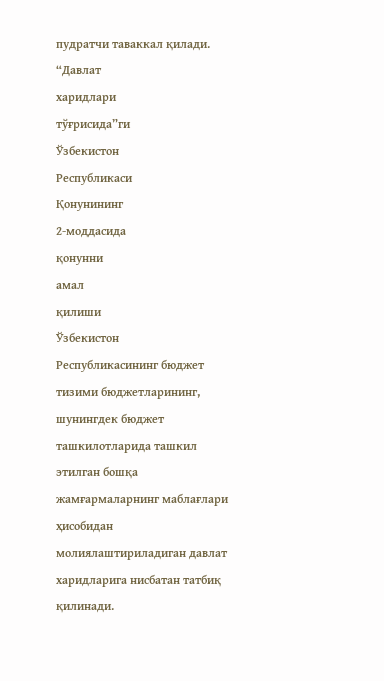пудратчи таваккал қилади.
“Давлат
харидлари
тўғрисида”ги
Ўзбекистон
Республикаси
Қонунининг
2-моддасида
қонунни
амал
қилиши
Ўзбекистон
Республикасининг бюджет тизими бюджетларининг, шунингдек бюджет
ташкилотларида ташкил этилган бошқа жамғармаларнинг маблағлари
ҳисобидан молиялаштириладиган давлат харидларига нисбатан татбиқ
қилинади.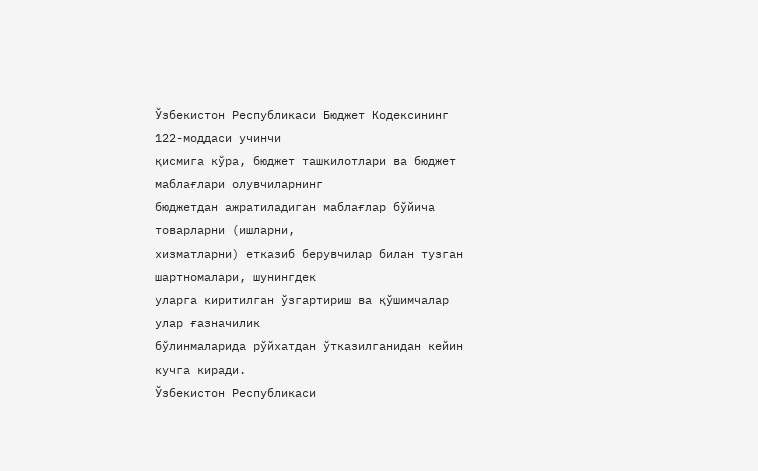Ўзбекистон Республикаси Бюджет Кодексининг 122-моддаси учинчи
қисмига кўра, бюджет ташкилотлари ва бюджет маблағлари олувчиларнинг
бюджетдан ажратиладиган маблағлар бўйича товарларни (ишларни,
хизматларни) етказиб берувчилар билан тузган шартномалари, шунингдек
уларга киритилган ўзгартириш ва қўшимчалар улар ғазначилик
бўлинмаларида рўйхатдан ўтказилганидан кейин кучга киради.
Ўзбекистон Республикаси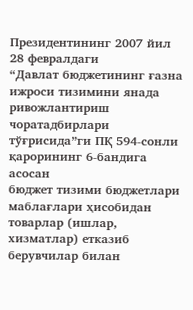Президентининг 2007 йил 28 февралдаги
“Давлат бюджетининг ғазна ижроси тизимини янада ривожлантириш чоратадбирлари тўғрисида”ги ПҚ 594-сонли қарорининг 6-бандига асосан
бюджет тизими бюджетлари маблағлари ҳисобидан товарлар (ишлар,
хизматлар) етказиб берувчилар билан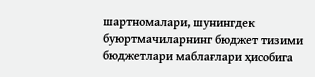шартномалари, шунингдек
буюртмачиларнинг бюджет тизими бюджетлари маблағлари ҳисобига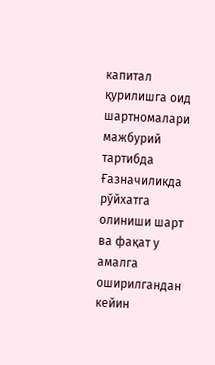капитал қурилишга оид шартномалари мажбурий тартибда Ғазначиликда
рўйхатга олиниши шарт ва фақат у амалга оширилгандан кейин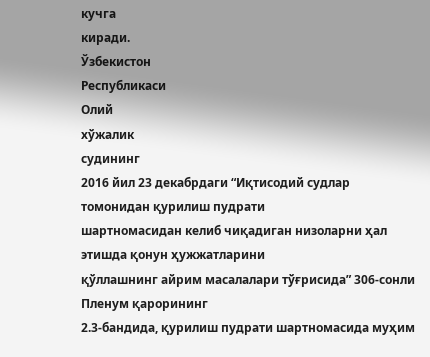кучга
киради.
Ўзбекистон
Республикаси
Олий
хўжалик
судининг
2016 йил 23 декабрдаги “Иқтисодий судлар томонидан қурилиш пудрати
шартномасидан келиб чиқадиган низоларни ҳал этишда қонун ҳужжатларини
қўллашнинг айрим масалалари тўғрисида” 306-сонли Пленум қарорининг
2.3-бандида, қурилиш пудрати шартномасида муҳим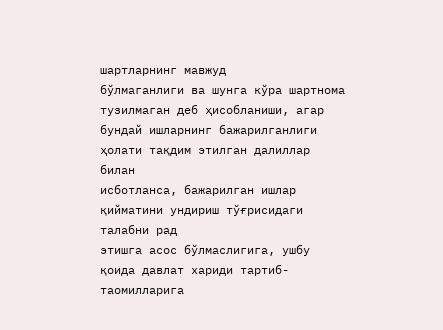шартларнинг мавжуд
бўлмаганлиги ва шунга кўра шартнома тузилмаган деб ҳисобланиши, агар
бундай ишларнинг бажарилганлиги ҳолати тақдим этилган далиллар билан
исботланса, бажарилган ишлар қийматини ундириш тўғрисидаги талабни рад
этишга асос бўлмаслигига, ушбу қоида давлат хариди тартиб-таомилларига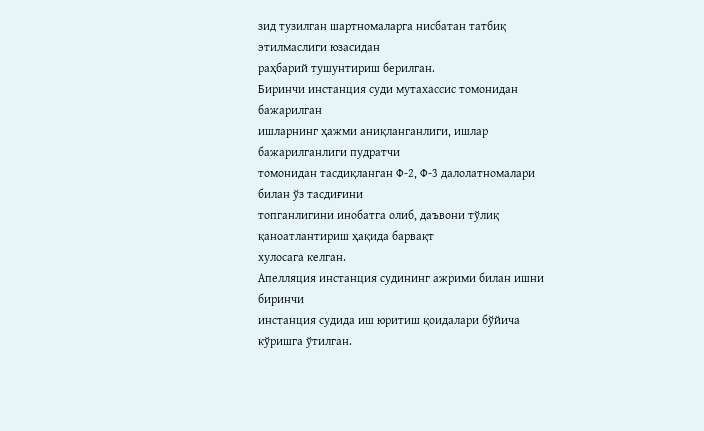зид тузилган шартномаларга нисбатан татбиқ этилмаслиги юзасидан
раҳбарий тушунтириш берилган.
Биринчи инстанция суди мутахассис томонидан бажарилган
ишларнинг ҳажми аниқланганлиги, ишлар бажарилганлиги пудратчи
томонидан тасдиқланган Ф-2, Ф-3 далолатномалари билан ўз тасдиғини
топганлигини инобатга олиб, даъвони тўлиқ қаноатлантириш ҳақида барвақт
хулосага келган.
Апелляция инстанция судининг ажрими билан ишни биринчи
инстанция судида иш юритиш қоидалари бўйича кўришга ўтилган.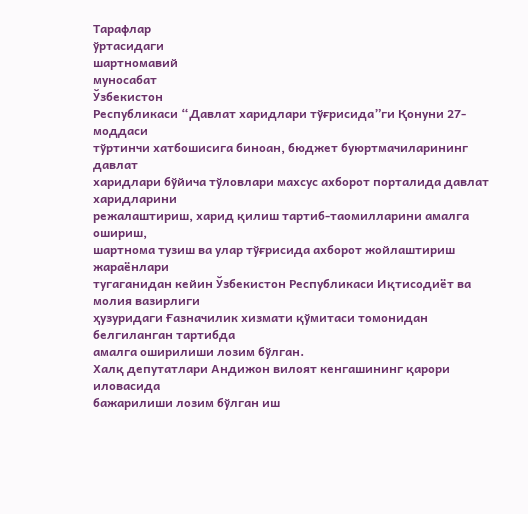Тарафлар
ўртасидаги
шартномавий
муносабат
Ўзбекистон
Республикаси “Давлат харидлари тўғрисида”ги Қонуни 27-моддаси
тўртинчи хатбошисига биноан, бюджет буюртмачиларининг давлат
харидлари бўйича тўловлари махсус ахборот порталида давлат харидларини
режалаштириш, харид қилиш тартиб-таомилларини амалга ошириш,
шартнома тузиш ва улар тўғрисида ахборот жойлаштириш жараёнлари
тугаганидан кейин Ўзбекистон Республикаси Иқтисодиёт ва молия вазирлиги
ҳузуридаги Ғазначилик хизмати қўмитаси томонидан белгиланган тартибда
амалга оширилиши лозим бўлган.
Халқ депутатлари Андижон вилоят кенгашининг қарори иловасида
бажарилиши лозим бўлган иш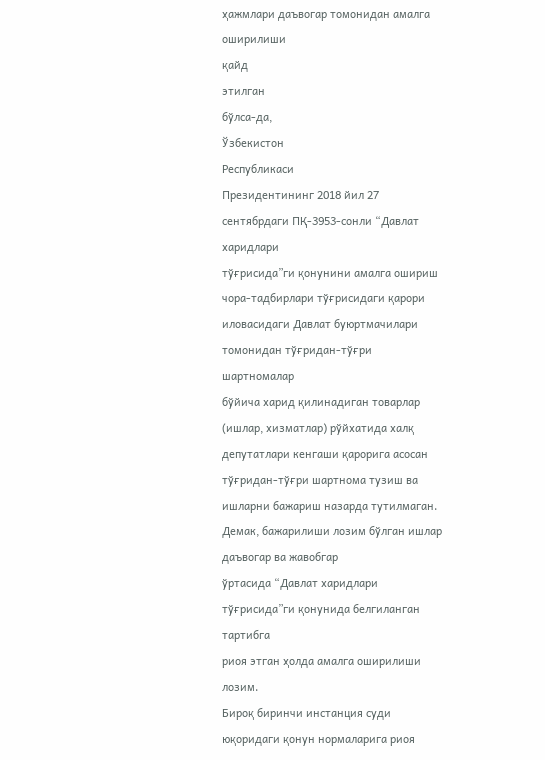ҳажмлари даъвогар томонидан амалга
оширилиши
қайд
этилган
бўлса-да,
Ўзбекистон
Республикаси
Президентининг 2018 йил 27 сентябрдаги ПҚ-3953-сонли “Давлат харидлари
тўғрисида”ги қонунини амалга ошириш чора-тадбирлари тўғрисидаги қарори
иловасидаги Давлат буюртмачилари томонидан тўғридан-тўғри шартномалар
бўйича харид қилинадиган товарлар (ишлар, хизматлар) рўйхатида халқ
депутатлари кенгаши қарорига асосан тўғридан-тўғри шартнома тузиш ва
ишларни бажариш назарда тутилмаган.
Демак, бажарилиши лозим бўлган ишлар даъвогар ва жавобгар
ўртасида “Давлат харидлари тўғрисида”ги қонунида белгиланган тартибга
риоя этган ҳолда амалга оширилиши лозим.
Бироқ биринчи инстанция суди юқоридаги қонун нормаларига риоя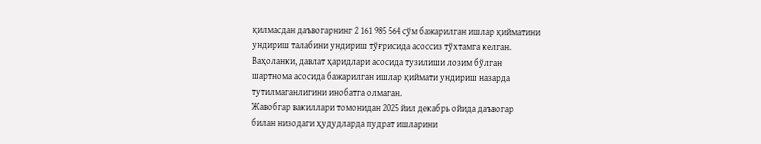қилмасдан даъвогарнинг 2 161 985 564 сўм бажарилган ишлар қийматини
ундириш талабини ундириш тўғрисида асоссиз тўхтамга келган.
Ваҳоланки, давлат ҳаридлари асосида тузилиши лозим бўлган
шартнома асосида бажарилган ишлар қиймати ундириш назарда
тутилмаганлигини инобатга олмаган.
Жавобгар вакиллари томонидан 2025 йил декабрь ойида даъвогар
билан низодаги ҳудудларда пудрат ишларини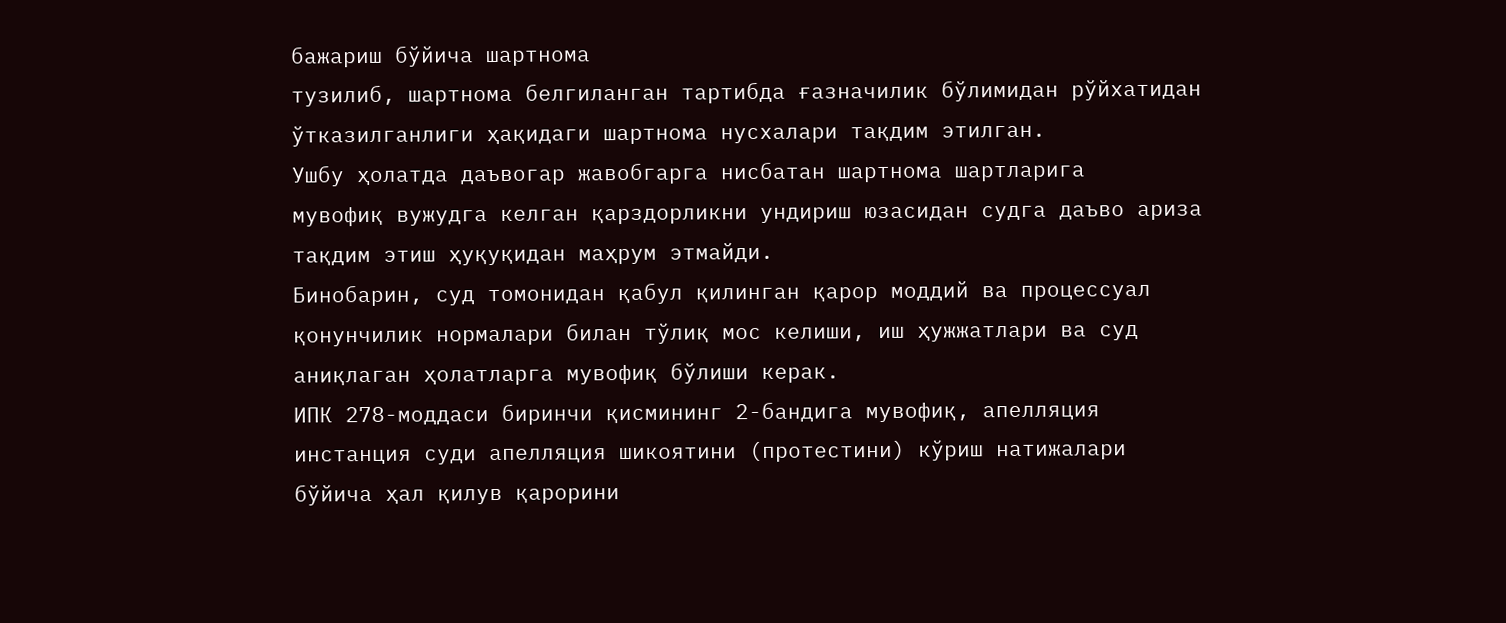бажариш бўйича шартнома
тузилиб, шартнома белгиланган тартибда ғазначилик бўлимидан рўйхатидан
ўтказилганлиги ҳақидаги шартнома нусхалари тақдим этилган.
Ушбу ҳолатда даъвогар жавобгарга нисбатан шартнома шартларига
мувофиқ вужудга келган қарздорликни ундириш юзасидан судга даъво ариза
тақдим этиш ҳуқуқидан маҳрум этмайди.
Бинобарин, суд томонидан қабул қилинган қарор моддий ва процессуал
қонунчилик нормалари билан тўлиқ мос келиши, иш ҳужжатлари ва суд
аниқлаган ҳолатларга мувофиқ бўлиши керак.
ИПК 278-моддаси биринчи қисмининг 2-бандига мувофиқ, апелляция
инстанция суди апелляция шикоятини (протестини) кўриш натижалари
бўйича ҳал қилув қарорини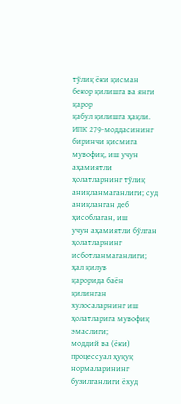тўлиқ ёки қисман бекор қилишга ва янги қарор
қабул қилишга ҳақли.
ИПК 279-моддасининг биринчи қисмига мувофиқ, иш учун аҳамиятли
ҳолатларнинг тўлиқ аниқланмаганлиги; суд аниқланган деб ҳисоблаган, иш
учун аҳамиятли бўлган ҳолатларнинг исботланмаганлиги; ҳал қилув
қарорида баён қилинган хулосаларнинг иш ҳолатларига мувофиқ эмаслиги;
моддий ва (ёки) процессуал ҳуқуқ нормаларининг бузилганлиги ёхуд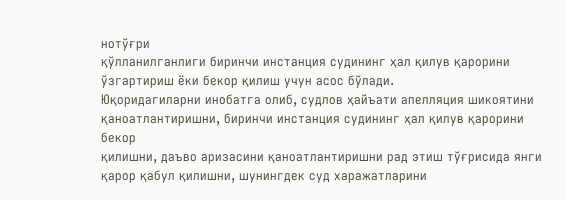нотўғри
қўлланилганлиги биринчи инстанция судининг ҳал қилув қарорини
ўзгартириш ёки бекор қилиш учун асос бўлади.
Юқоридагиларни инобатга олиб, судлов ҳайъати апелляция шикоятини
қаноатлантиришни, биринчи инстанция судининг ҳал қилув қарорини бекор
қилишни, даъво аризасини қаноатлантиришни рад этиш тўғрисида янги
қарор қабул қилишни, шунингдек суд харажатларини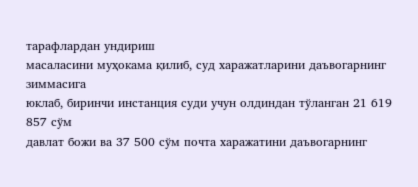тарафлардан ундириш
масаласини муҳокама қилиб, суд харажатларини даъвогарнинг зиммасига
юклаб, биринчи инстанция суди учун олдиндан тўланган 21 619 857 сўм
давлат божи ва 37 500 сўм почта харажатини даъвогарнинг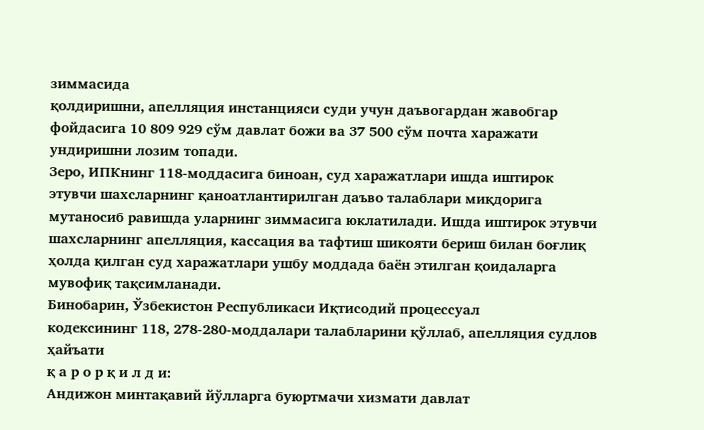зиммасида
қолдиришни, апелляция инстанцияси суди учун даъвогардан жавобгар
фойдасига 10 809 929 сўм давлат божи ва 37 500 сўм почта харажати
ундиришни лозим топади.
Зеро, ИПКнинг 118-моддасига биноан, суд харажатлари ишда иштирок
этувчи шахсларнинг қаноатлантирилган даъво талаблари миқдорига
мутаносиб равишда уларнинг зиммасига юклатилади. Ишда иштирок этувчи
шахсларнинг апелляция, кассация ва тафтиш шикояти бериш билан боғлиқ
ҳолда қилган суд харажатлари ушбу моддада баён этилган қоидаларга
мувофиқ тақсимланади.
Бинобарин, Ўзбекистон Республикаси Иқтисодий процессуал
кодексининг 118, 278-280-моддалари талабларини қўллаб, апелляция судлов
ҳайъати
қ а р о р қ и л д и:
Андижон минтақавий йўлларга буюртмачи хизмати давлат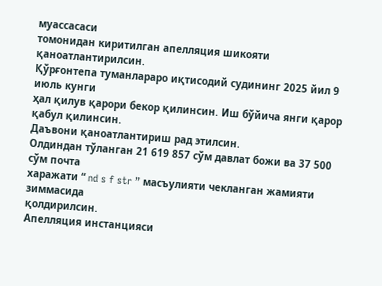муассасаси
томонидан киритилган апелляция шикояти қаноатлантирилсин.
Қўрғонтепа туманлараро иқтисодий судининг 2025 йил 9 июль кунги
ҳал қилув қарори бекор қилинсин. Иш бўйича янги қарор қабул қилинсин.
Даъвони қаноатлантириш рад этилсин.
Олдиндан тўланган 21 619 857 сўм давлат божи ва 37 500 сўм почта
харажати “ nd s f str ” масъулияти чекланган жамияти зиммасида
қолдирилсин.
Апелляция инстанцияси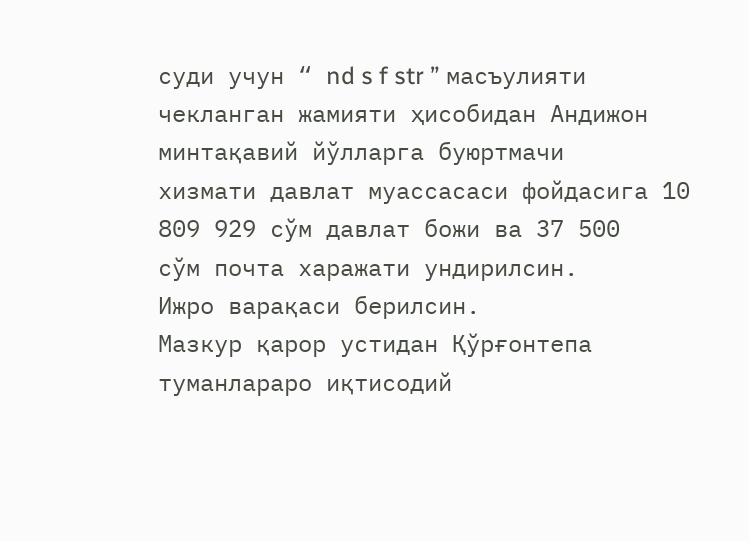суди учун “ nd s f str ” масъулияти
чекланган жамияти ҳисобидан Андижон минтақавий йўлларга буюртмачи
хизмати давлат муассасаси фойдасига 10 809 929 сўм давлат божи ва 37 500
сўм почта харажати ундирилсин.
Ижро варақаси берилсин.
Мазкур қарор устидан Қўрғонтепа туманлараро иқтисодий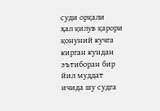суди орқали
ҳал қилув қарори қонуний кучга кирган кундан эътиборан бир йил муддат
ичида шу судга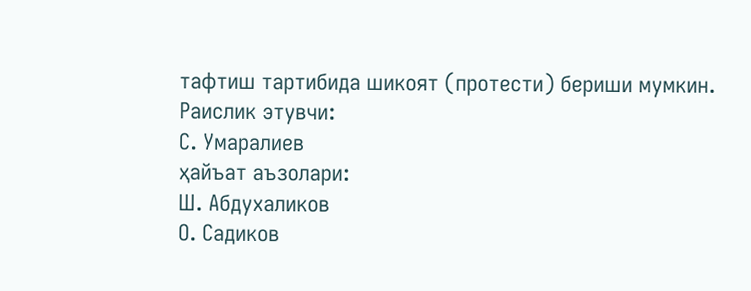тафтиш тартибида шикоят (протести) бериши мумкин.
Раислик этувчи:
С. Умаралиев
ҳайъат аъзолари:
Ш. Абдухаликов
О. Садиков